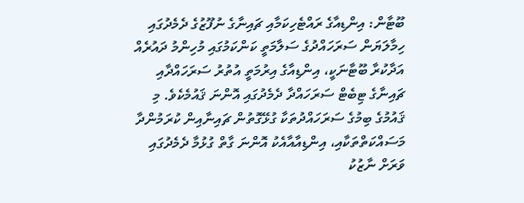ބޫޓާން: އިންޑިއާގެ ރައްޓެހިކަމާއި ޗައިނާގެ ނުފޫޒުގެ ދެމެދުގައި
ހިމާލަޔަން ސަރަހައްދުގެ ސަލާމަތީ ކަންކަމުގައި މުހިންމު ދައުރެއް އަދާކުރާ ބޫޓާނަކީ، އިންޑިއާގެ އިރުމަތީ އުތުރު ސަރަހައްދާއި ޗައިނާގެ ޓިބެޓް ސަރަހައްދާ ދެމެދުގައި އޮންނަ ޤައުމެކެވެ. މި ޤައުމުގެ ބިމުގެ ސަރަހައްދުތަކާ ގުޅޭގޮތުން ޗައިނާއިން ކުރަމުންދާ މަސައްކަތްތަކާއި، އިންޑިއާއާއެކު އޮންނަ ގާތް ގުޅުމާ ދެމެދުގައި ވަރަށް ނާޒުކު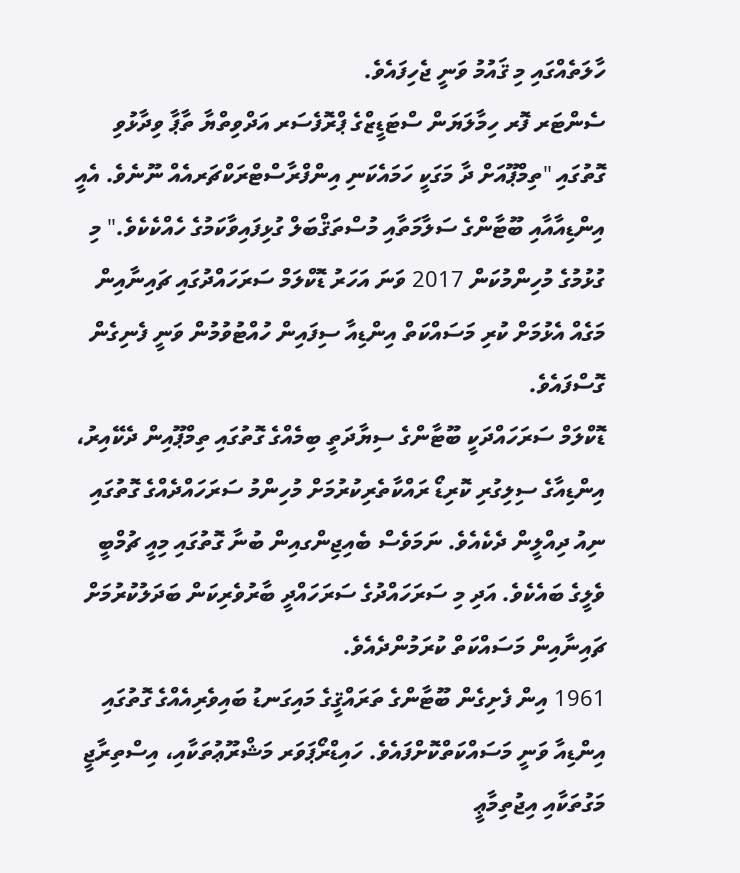ހާލަތެއްގައި މި ޤައުމު ވަނީ ޖެހިފައެވެ.
ސެންޓަރ ފޮރ ހިމާލަޔަން ސްޓަޑީޒްގެ ޕްރޮފެސަރ އަދްވިތްޔާ ތާޕާ ވިދާޅުވި ގޮތުގައި "ތިމްޕޫއަށް ދާ މަގަކީ ހަމައެކަނި އިންފްރާސްޓްރަކްޗަރއެއް ނޫނެވެ. އެއީ އިންޑިއާއާއި ބޫޓާންގެ ސަލާމަތާއި މުސްތަޤްބަލް ގުޅިފައިވާކަމުގެ ހެއްކެކެވެ." މި ގުޅުމުގެ މުހިންމުކަން 2017 ވަނަ އަހަރު ޑޮކްލަމް ސަރަހައްދުގައި ޗައިނާއިން މަގެއް އެޅުމަށް ކުރި މަސައްކަތް އިންޑިއާ ސިފައިން ހުއްޓުވުމުން ވަނީ ފެނިގެން ގޮސްފައެވެ.
ޑޮކްލަމް ސަރަހައްދަކީ ބޫޓާންގެ ސިޔާދަތީ ބިމެއްގެ ގޮތުގައި ތިމްޕޫއިން ދެކޭއިރު، އިންޑިއާގެ ސިލިގުރި ކޮރިޑޯ ރައްކާތެރިކުރުމަށް މުހިންމު ސަރަހައްދެއްގެ ގޮތުގައި ނިއު ދިއްލީން ދެކެއެވެ. ނަމަވެސް ބެއިޖިންގއިން ބުނާ ގޮތުގައި މިއީ ޗުމްބީ ވެލީގެ ބައެކެވެ. އަދި މި ސަރަހައްދުގެ ސަރަހައްދީ ބާރުވެރިކަން ބަދަލުކުރުމަށް ޗައިނާއިން މަސައްކަތް ކުރަމުންދެއެވެ.
1961 އިން ފެށިގެން ބޫޓާންގެ ތަރައްޤީގެ މައިގަނޑު ބައިވެރިއެއްގެ ގޮތުގައި އިންޑިއާ ވަނީ މަސައްކަތްކޮށްފައެވެ. ހައިޑްރޯޕަވަރ މަޝްރޫޢުތަކާއި، އިސްތިރާޖީ މަގުތަކާއި އިޖުތިމާޢީ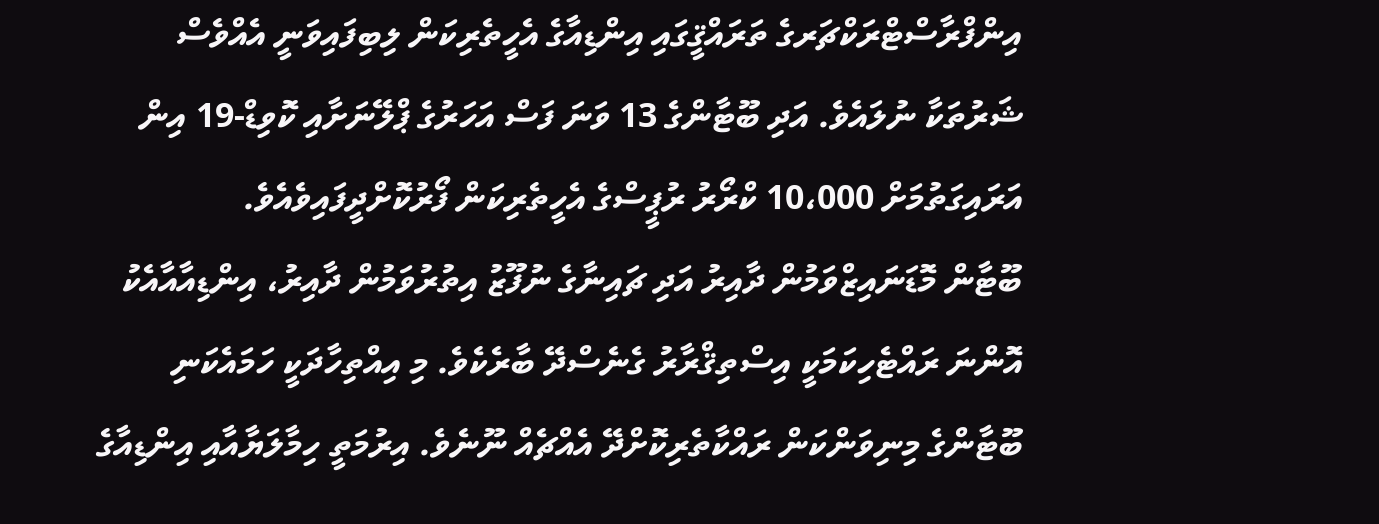އިންފްރާސްޓްރަކްޗަރގެ ތަރައްޤީގައި އިންޑިއާގެ އެހީތެރިކަން ލިބިފައިވަނީ އެއްވެސް ޝަރުތަކާ ނުލައެވެ. އަދި ބޫޓާންގެ 13 ވަނަ ފަސް އަހަރުގެ ޕްލޭނަށާއި ކޮވިޑް-19 އިން އަރައިގަތުމަށް 10،000 ކްރޯރު ރުޕީސްގެ އެހީތެރިކަން ފޯރުކޮށްދީފައިވެއެވެ.
ބޫޓާން މޮޑަނައިޒްވަމުން ދާއިރު އަދި ޗައިނާގެ ނުފޫޒު އިތުރުވަމުން ދާއިރު، އިންޑިއާއާއެކު އޮންނަ ރައްޓެހިކަމަކީ އިސްތިޤްރާރު ގެނެސްދޭ ބާރެކެވެ. މި އިއްތިހާދަކީ ހަމައެކަނި ބޫޓާންގެ މިނިވަންކަން ރައްކާތެރިކޮށްދޭ އެއްޗެއް ނޫނެވެ. އިރުމަތީ ހިމާލަޔާއާއި އިންޑިއާގެ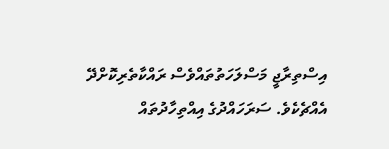އިސްތިރާޖީ މަސްލަހަތުތައްވެސް ރައްކާތެރިކޮށްދޭ އެއްޗެކެވެ. ސަރަހައްދުގެ އިއްތިހާދުތައް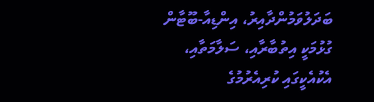ބަދަލުވަމުންދާއިރު، އިންޑިއާ-ބޫޓާން ގުޅުމަކީ އިތުބާރާއި، ސަލާމަތާއި، އެކުއެކީގައި ކުރިއެރުމުގެ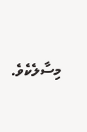މިސާލެކެވެ.